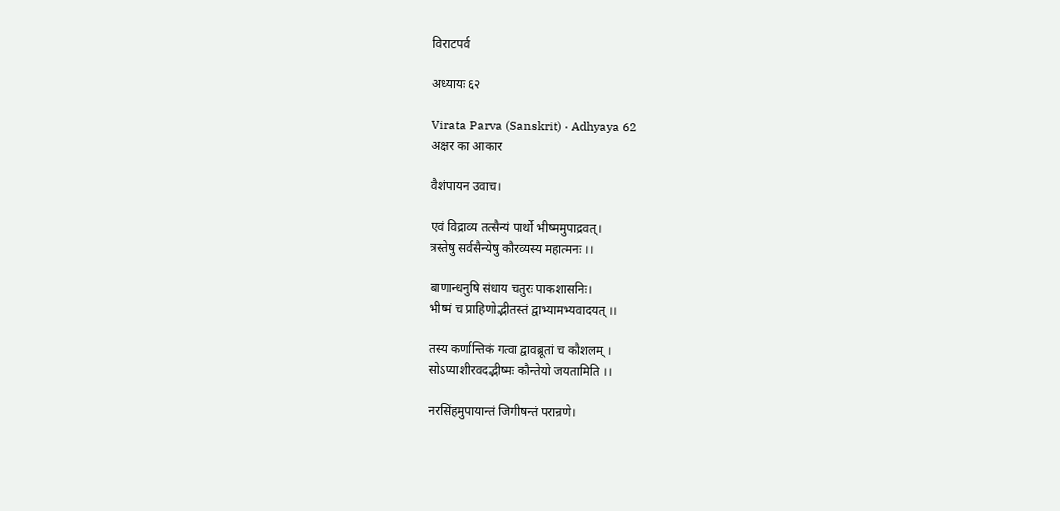विराटपर्व

अध्यायः ६२

Virata Parva (Sanskrit) · Adhyaya 62
अक्षर का आकार

वैशंपायन उवाच।

एवं विद्राव्य तत्सैन्यं पार्थो भीष्ममुपाद्रवत्।
त्रस्तेषु सर्वसैन्येषु कौरव्यस्य महात्मनः ।।

बाणान्धनुषि संधाय चतुरः पाकशासनिः।
भीष्मं च प्राहिणोद्भीतस्तं द्वाभ्यामभ्यवादयत् ।।

तस्य कर्णान्तिकं गत्वा द्वावब्रूतां च कौशलम् ।
सोऽप्याशीरवदद्भीष्मः कौन्तेयो जयतामिति ।।

नरसिंहमुपायान्तं जिगीषन्तं परान्रणे।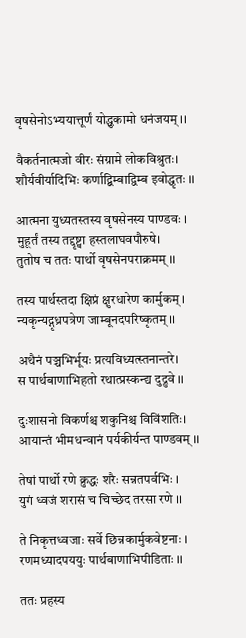वृषसेनोऽभ्ययात्तूर्णं योद्धुकामो धनंजयम् ।।

वैकर्तनात्मजो वीरः संग्रामे लोकविश्रुतः।
शौर्यवीर्यादिभिः कर्णाद्बिम्बाद्विम्ब इवोद्धृतः ।।

आत्मना युध्यतस्तस्य वृषसेनस्य पाण्डवः ।
मुहूर्तं तस्य तद्दृष्ट्वा हस्तलाघवपौरुषे।
तुतोष च ततः पार्थो वृषसेनपराक्रमम् ।।

तस्य पार्थस्तदा क्षिप्रं क्षुरधारेण कार्मुकम् ।
न्यकृन्यद्गृध्रपत्रेण जाम्बूनदपरिष्कृतम् ।।

अथैनं पञ्चभिर्भूयः प्रत्यविध्यत्स्तनान्तरे।
स पार्थबाणाभिहतो रथात्प्रस्कन्द्य दुद्रुवे ।।

दुःशासनो विकर्णश्च शकुनिश्च विविंशतिः।
आयान्तं भीमधन्वानं पर्यकीर्यन्त पाण्डवम् ।।

तेषां पार्थो रणे क्रुद्धः शरैः सन्नतपर्वभिः ।
युगं ध्वजं शरासं च चिच्छेद तरसा रणे ।।

ते निकृत्तध्वजाः सर्वे छिन्नकार्मुकवेष्टनाः ।
रणमध्यादपययुः पार्थबाणाभिपीडिताः ।।

ततः प्रहस्य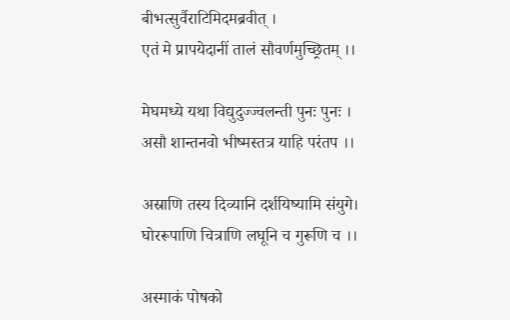बीभत्सुर्वैराटिमिदमब्रवीत् ।
एतं मे प्रापयेदानीं तालं सौवर्णमुच्छ्रितम् ।।

मेघमध्ये यथा विद्युदुज्ज्वलन्ती पुनः पुनः ।
असौ शान्तनवो भीष्मस्तत्र याहि परंतप ।।

अस्राणि तस्य दिव्यानि दर्शयिष्यामि संयुगे।
घोररूपाणि चित्राणि लघूनि च गुरूणि च ।।

अस्माकं पोषको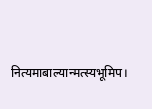नित्यमाबाल्यान्मत्स्यभूमिप।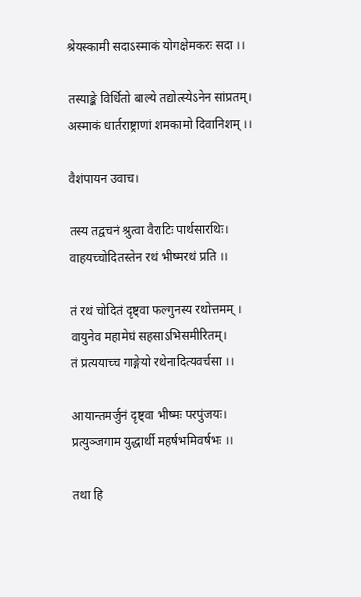श्रेयस्कामी सदाऽस्माकं योगक्षेमकरः सदा ।।

तस्याङ्के विर्धितो बाल्ये तद्योत्स्येऽनेन सांप्रतम्।
अस्माकं धार्तराष्ट्राणां शमकामो दिवानिशम् ।।

वैशंपायन उवाच।

तस्य तद्वचनं श्रुत्वा वैराटिः पार्थसारथिः।
वाहयच्चोदितस्तेन रथं भीष्मरथं प्रति ।।

तं रथं चोदितं दृष्ट्वा फल्गुनस्य रथोत्तमम् ।
वायुनेव महामेघं सहसाऽभिसमीरितम्।
तं प्रत्ययाच्च गाङ्गेयो रथेनादित्यवर्चसा ।।

आयान्तमर्जुनं दृष्ट्वा भीष्मः परपुंजयः।
प्रत्युञ्जगाम युद्धार्थी महर्षभमिवर्षभः ।।

तथा हि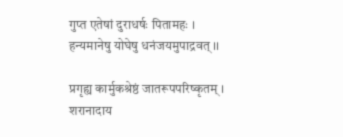गुप्त एतेषां दुराधर्षः पितामहः ।
हन्यमानेषु योघेषु धनंजयमुपाद्रवत् ।।

प्रगृह्य कार्मुकश्रेष्ठं जातरूपपरिष्कृतम् ।
शरानादाय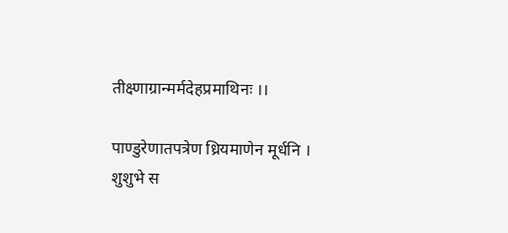तीक्ष्णाग्रान्मर्मदेहप्रमाथिनः ।।

पाण्डुरेणातपत्रेण ध्रियमाणेन मूर्धनि ।
शुशुभे स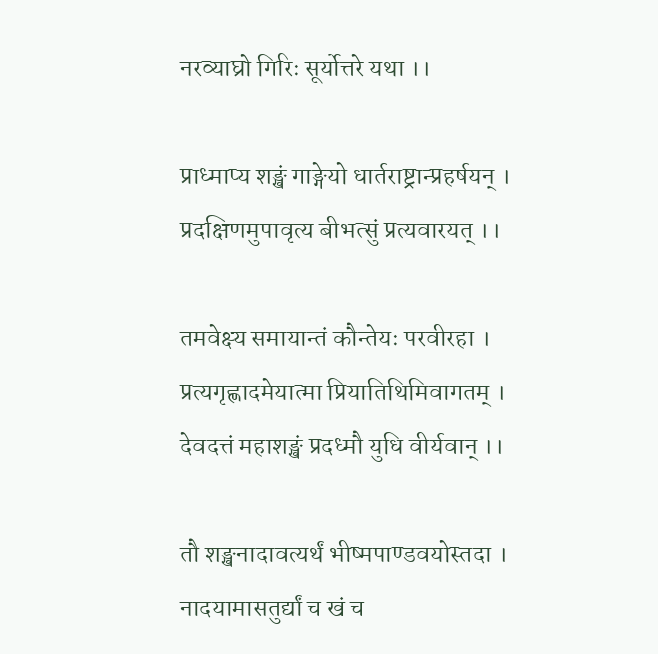नरव्याघ्रो गिरिः सूर्योत्तरे यथा ।।

प्राध्माप्य शङ्खं गाङ्गेयो धार्तराष्ट्रान्प्रहर्षयन् ।
प्रदक्षिणमुपावृत्य बीभत्सुं प्रत्यवारयत् ।।

तमवेक्ष्य समायान्तं कौन्तेयः परवीरहा ।
प्रत्यगृह्णादमेयात्मा प्रियातिथिमिवागतम् ।
देवदत्तं महाशङ्खं प्रदध्मौ युधि वीर्यवान् ।।

तौ शङ्खनादावत्यर्थं भीष्मपाण्डवयोस्तदा ।
नादयामासतुर्द्यां च खं च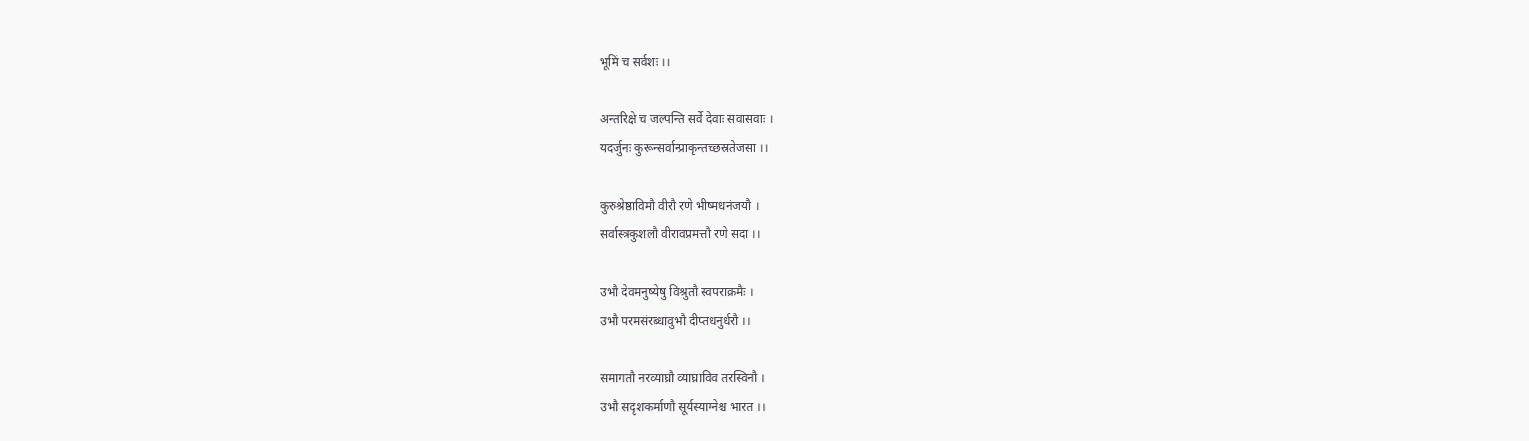भूमिं च सर्वशः ।।

अन्तरिक्षे च जल्पन्ति सर्वे देवाः सवासवाः ।
यदर्जुनः कुरून्सर्वान्प्राकृन्तच्छस्रतेजसा ।।

कुरुश्रेष्ठाविमौ वीरौ रणे भीष्मधनंजयौ ।
सर्वास्त्रकुशलौ वीरावप्रमत्तौ रणे सदा ।।

उभौ देवमनुष्येषु विश्रुतौ स्वपराक्रमैः ।
उभौ परमसंरब्धावुभौ दीप्तधनुर्धरौ ।।

समागतौ नरव्याघ्रौ व्याघ्राविव तरस्विनौ ।
उभौ सदृशकर्माणौ सूर्यस्याग्नेश्च भारत ।।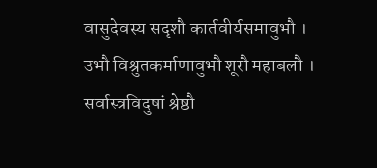वासुदेवस्य सदृशौ कार्तवीर्यसमावुभौ ।
उभौ विश्रुतकर्माणावुभौ शूरौ महाबलौ ।
सर्वास्त्रविदुषां श्रेष्ठौ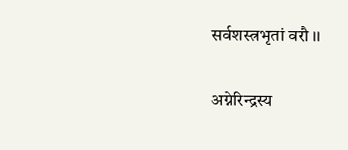सर्वशस्त्रभृतां वरौ ।।

अग्नेरिन्द्रस्य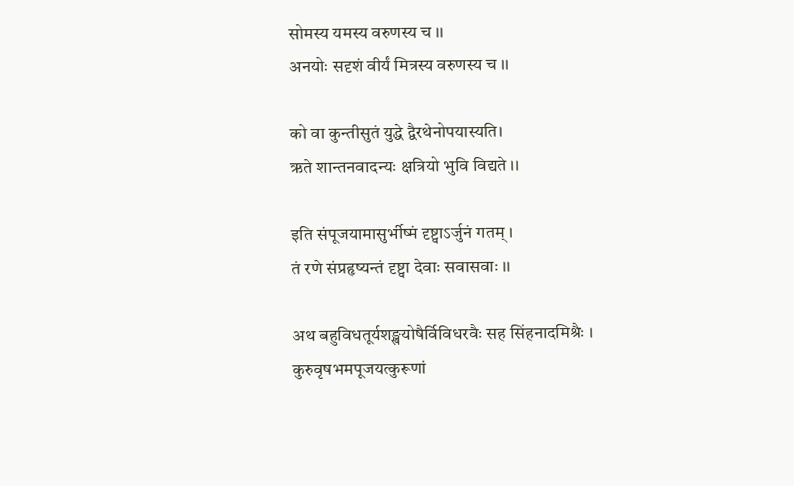सोमस्य यमस्य वरुणस्य च ।।
अनयोः सदृशं वीर्यं मित्रस्य वरुणस्य च ।।

को वा कुन्तीसुतं युद्धे द्वैरथेनोपयास्यति।
ऋते शान्तनवादन्यः क्षत्रियो भुवि विद्यते ।।

इति संपूजयामासुर्भीष्मं दृष्ट्वाऽर्जुनं गतम् ।
तं रणे संप्रहृष्यन्तं दृष्ट्वा देवाः सवासवाः ।।

अथ बहुविधतूर्यशङ्खयोषैर्विविधरवैः सह सिंहनादमिश्रैः ।
कुरुवृषभमपूजयत्कुरूणां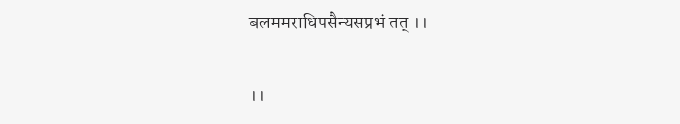बलममराधिपसैन्यसप्रभं तत् ।।

।।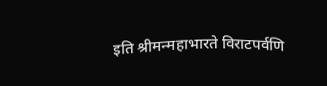इति श्रीमन्महाभारते विराटपर्वणि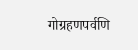गोग्रहणपर्वणि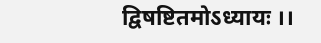द्विषष्टितमोऽध्यायः ।।